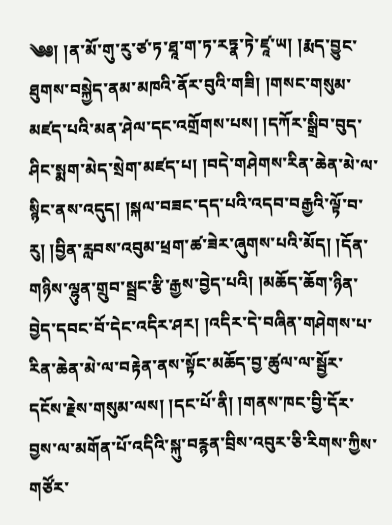༄༅། །ན་མོ་གུ་རུ་ཙ་ཏ་ཐཱ་ག་ཏ་རཏྣ་ཏེ་ཛཱ་ཡ། །རྨད་བྱུང་ཐུགས་བསྐྱེད་ནམ་མཁའི་ནོར་བུའི་གཟི། །གསང་གསུམ་མཛད་པའི་མན་ཤེལ་དང་འགྲོགས་པས། །དཀོར་སྒྲིབ་བུད་ཤིང་སྨག་མེད་སྲེག་མཛད་པ། །བདེ་གཤེགས་རིན་ཆེན་མེ་ལ་སྙིང་ནས་འདུད། །སྐལ་བཟང་དད་པའི་འདབ་བརྒྱའི་ལྟོ་བ་རུ། །བྱིན་རླབས་འབུམ་ཕྲག་ཚ་ཟེར་ཞུགས་པའི་མོད། །དོན་གཉིས་ལྷུན་གྲུབ་སྦྲང་རྩི་རྒྱས་བྱེད་པའི། །མཆོད་ཆོག་ཉིན་བྱེད་དབང་བོ་དེང་འདིར་ཤར། །འདིར་དེ་བཞིན་གཤེགས་པ་རིན་ཆེན་མེ་ལ་བརྟེན་ནས་སྟོང་མཆོད་བྱ་ཚུལ་ལ་སྦྱོར་དངོས་རྗེས་གསུམ་ལས། །དང་པོ་ནི། །གནས་ཁང་བྱི་དོར་བྱས་ལ་མགོན་པོ་འདིའི་སྐུ་བརྙན་བྲིས་འབུར་ཅི་རིགས་ཀྱིས་གཙོར་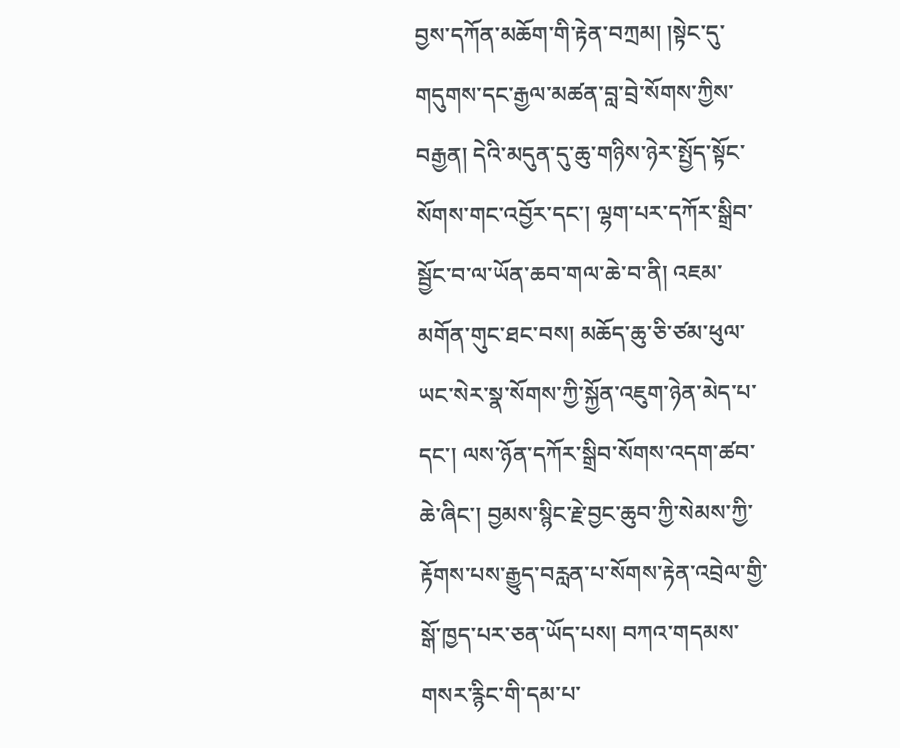བྱས་དཀོན་མཆོག་གི་རྟེན་བཀྲམ། །སྟེང་དུ་གདུགས་དང་རྒྱལ་མཚན་བླ་བྲེ་སོགས་ཀྱིས་བརྒྱན། དེའི་མདུན་དུ་ཆུ་གཉིས་ཉེར་སྤྱོད་སྟོང་སོགས་གང་འབྱོར་དང་། ལྷག་པར་དཀོར་སྒྲིབ་སྦྱོང་བ་ལ་ཡོན་ཆབ་གལ་ཆེ་བ་ནི། འཇམ་མགོན་གུང་ཐང་བས། མཆོད་ཆུ་ཅི་ཙམ་ཕུལ་ཡང་སེར་སྣ་སོགས་ཀྱི་སྐྱོན་འཇུག་ཉེན་མེད་པ་དང་། ལས་ཉོན་དཀོར་སྒྲིབ་སོགས་འདག་ཚབ་ཆེ་ཞིང་། བྱམས་སྙིང་རྗེ་བྱང་ཆུབ་ཀྱི་སེམས་ཀྱི་རྟོགས་པས་རྒྱུད་བརླན་པ་སོགས་རྟེན་འབྲེལ་གྱི་སྒོ་ཁྱད་པར་ཅན་ཡོད་པས། བཀའ་གདམས་གསར་རྙིང་གི་དམ་པ་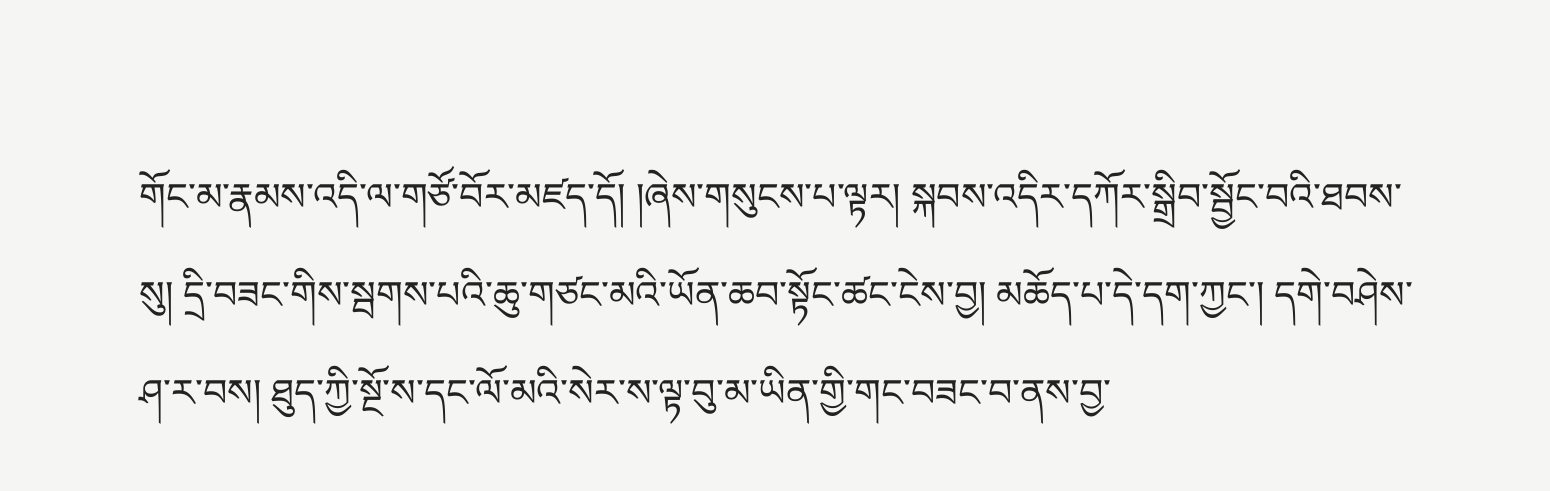གོང་མ་རྣམས་འདི་ལ་གཙོ་བོར་མཛད་དོ། །ཞེས་གསུངས་པ་ལྟར། སྐབས་འདིར་དཀོར་སྒྲིབ་སྦྱོང་བའི་ཐབས་སུ། དྲི་བཟང་གིས་སྦགས་པའི་ཆུ་གཙང་མའི་ཡོན་ཆབ་སྟོང་ཚང་ངེས་བྱ། མཆོད་པ་དེ་དག་ཀྱང་། དགེ་བཤེས་ཤ་ར་བས། ཐུད་ཀྱི་སྔོ་ས་དང་ལོ་མའི་སེར་ས་ལྟ་བུ་མ་ཡིན་གྱི་གང་བཟང་བ་ནས་བྱ་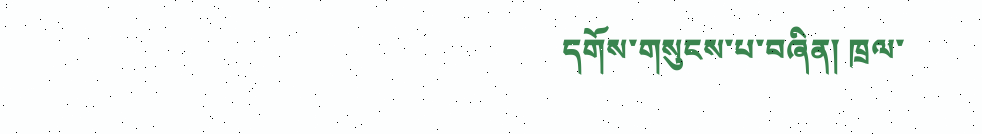དགོས་གསུངས་པ་བཞིན། ཁྲལ་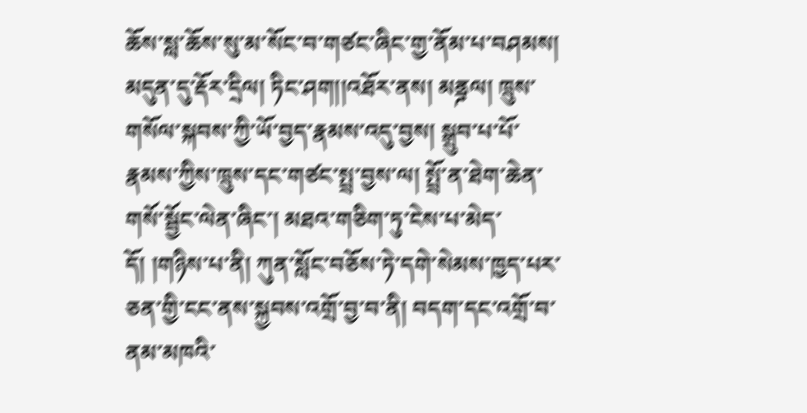ཆོས་སླ་ཆོས་སུ་མ་སོང་བ་གཙང་ཞིང་གྱ་ནོམ་པ་བཤམས། མདུན་དུ་རྡོར་དྲིལ། ཏིང་ཤག།།འཐོར་ནས། མནྜལ། ཁྲུས་གསོལ་སྐབས་ཀྱི་ཡོ་བྱད་རྣམས་འདུ་བྱས། སྒྲུབ་པ་པོ་རྣམས་ཀྱིས་ཁྲུས་དང་གཙང་སྤྲ་བྱས་ལ། སྤྲོ་ན་ཐེག་ཆེན་གསོ་སྦྱོང་ལེན་ཞིང་། མཐའ་གཅིག་ཏུ་ངེས་པ་མེད་དོ། །གཉིས་པ་ནི། ཀུན་སློང་བཅོས་ཏེ་དགེ་སེམས་ཁྱད་པར་ཅན་གྱི་ངང་ནས་སྐྱབས་འགྲོ་བྱ་བ་ནི། བདག་དང་འགྲོ་བ་ནམ་མཁའི་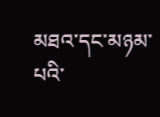མཐའ་དང་མཉམ་པའི་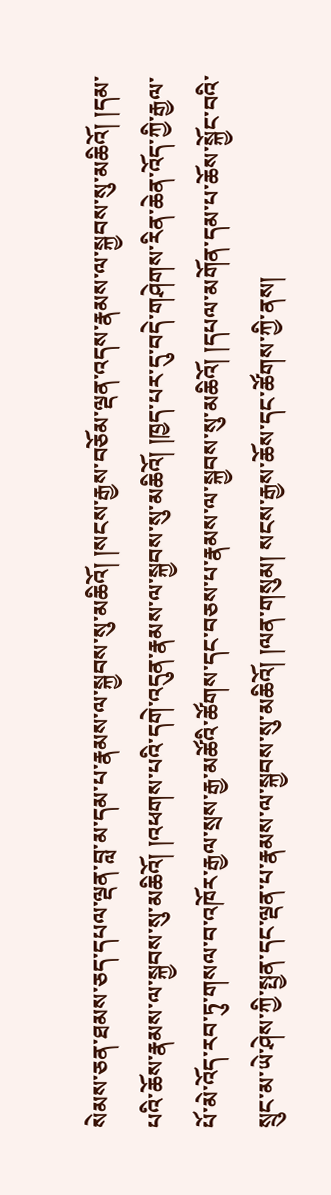སེམས་ཅན་ཐམས་ཅད་དཔལ་ལྡན་བླ་མ་དམ་པ་རྣམས་ལ་སྐྱབས་སུ་མཆིའོ། །སངས་རྒྱས་བཅོམ་ལྡན་འདས་རྣམས་ལ་སྐྱབས་སུ་མཆིའོ། །དམ་པའི་ཆོས་རྣམས་ལ་སྐྱབས་སུ་མཆིའོ། །འཕགས་པའི་དགེ་འདུན་རྣམས་ལ་སྐྱབས་སུ་མཆིའོ། །ཁྱད་པར་དུ་བདེ་གཤེགས་རིན་ཆེན་འོད་ཀྱི་རྒྱལ་པོ་མེ་འོད་རབ་ཏུ་གསལ་བ་འཁོར་རྒྱལ་སྲས་རྒྱ་མཚོའི་ཚོགས་དང་བཅས་པ་རྣམས་ལ་སྐྱབས་སུ་མཆིའོ། །དཔལ་མགོན་དམ་པ་ཆོས་སྐྱོང་བའི་སྲུང་མ་ཡེ་ཤེས་ཀྱི་སྤྱན་དང་ལྡན་པ་རྣམས་ལ་སྐྱབས་སུ་མཆིའོ། །ལན་གསུམ། སངས་རྒྱས་ཆོས་དང་ཚོགས་ཀྱི་ནས།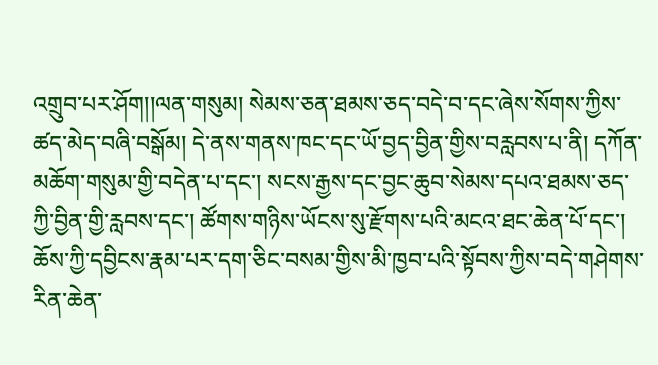འགྲུབ་པར་ཤོག།།ལན་གསུམ། སེམས་ཅན་ཐམས་ཅད་བདེ་བ་དང་ཞེས་སོགས་ཀྱིས་ཚད་མེད་བཞི་བསྒོམ། དེ་ནས་གནས་ཁང་དང་ཡོ་བྱད་བྱིན་གྱིས་བརླབས་པ་ནི། དཀོན་མཆོག་གསུམ་གྱི་བདེན་པ་དང་། སངས་རྒྱས་དང་བྱང་ཆུབ་སེམས་དཔའ་ཐམས་ཅད་ཀྱི་བྱིན་གྱི་རླབས་དང་། ཚོགས་གཉིས་ཡོངས་སུ་རྫོགས་པའི་མངའ་ཐང་ཆེན་པོ་དང་། ཆོས་ཀྱི་དབྱིངས་རྣམ་པར་དག་ཅིང་བསམ་གྱིས་མི་ཁྱབ་པའི་སྟོབས་ཀྱིས་བདེ་གཤེགས་རིན་ཆེན་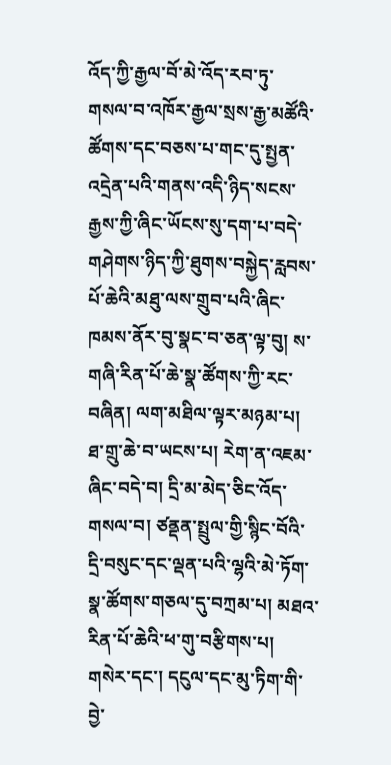འོད་ཀྱི་རྒྱལ་བོ་མེ་འོད་རབ་ཏུ་གསལ་བ་འཁོར་རྒྱལ་སྲས་རྒྱ་མཚོའི་ཚོགས་དང་བཅས་པ་གང་དུ་སྤྱན་འདྲེན་པའི་གནས་འདི་ཉིད་སངས་རྒྱས་ཀྱི་ཞིང་ཡོངས་སུ་དག་པ་བདེ་གཤེགས་ཉིད་ཀྱི་ཐུགས་བསྐྱེད་རླབས་པོ་ཆེའི་མཐུ་ལས་གྲུབ་པའི་ཞིང་ཁམས་ནོར་བུ་སྣང་བ་ཅན་ལྟ་བུ། ས་གཞི་རིན་པོ་ཆེ་སྣ་ཚོགས་ཀྱི་རང་བཞིན། ལག་མཐིལ་ལྟར་མཉམ་པ། ཐ་གྲུ་ཆེ་བ་ཡངས་པ། རེག་ན་འཇམ་ཞིང་བདེ་བ། དྲི་མ་མེད་ཅིང་འོད་གསལ་བ། ཙནྡན་སྤྲུལ་གྱི་སྙིང་བོའི་དྲི་བསུང་དང་ལྡན་པའི་ལྷའི་མེ་ཏོག་སྣ་ཚོགས་གཅལ་དུ་བཀྲམ་པ། མཐའ་རིན་པོ་ཆེའི་ཕ་གུ་བརྩིགས་པ། གསེར་དང་། དངུལ་དང་མུ་ཏིག་གི་བྱེ་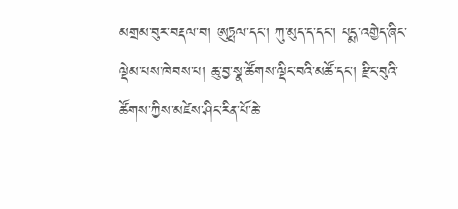མགྲམ་བུར་བརྡལ་བ། ཨུཏྤལ་དང་། ཀུ་མུད་ད་དང་། པདྨ་འགྱེད་ཞིང་ལྡེམ་པས་ཁེབས་པ། ཆུ་བྱ་སྣ་ཚོགས་ལྡིང་བའི་མཚོ་དང་། རྫིང་བུའི་ཚོགས་ཀྱིས་མཛེས་ཤིང་རིན་པོ་ཆེ་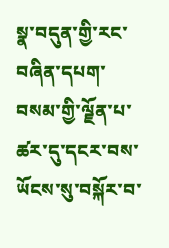སྣ་བདུན་གྱི་རང་བཞིན་དཔག་བསམ་གྱི་ལྗོན་པ་ཚར་དུ་དངར་བས་ཡོངས་སུ་བསྐོར་བ་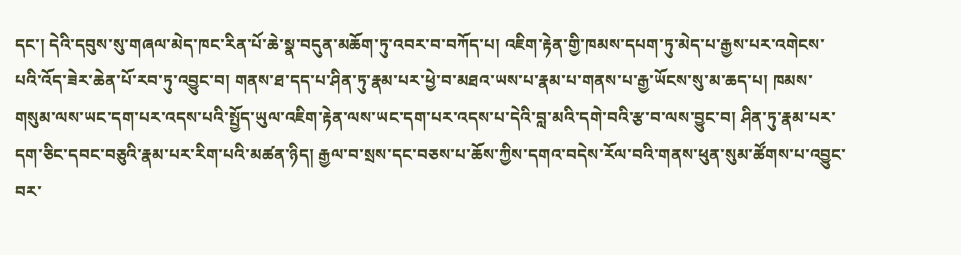དང་། དེའི་དབུས་སུ་གཞལ་མེད་ཁང་རིན་པོ་ཆེ་སྣ་བདུན་མཆོག་ཏུ་འབར་བ་བཀོད་པ། འཇིག་རྟེན་གྱི་ཁམས་དཔག་ཏུ་མེད་པ་རྒྱས་པར་འགེངས་པའི་འོད་ཟེར་ཆེན་པོ་རབ་ཏུ་འབྱུང་བ། གནས་ཐ་དད་པ་ཤིན་ཏུ་རྣམ་པར་ཕྱེ་བ་མཐའ་ཡས་པ་རྣམ་པ་གནས་པ་རྒྱ་ཡོངས་སུ་མ་ཆད་པ། ཁམས་གསུམ་ལས་ཡང་དག་པར་འདས་པའི་སྤྱོད་ཡུལ་འཇིག་རྟེན་ལས་ཡང་དག་པར་འདས་པ་དེའི་བླ་མའི་དགེ་བའི་རྩ་བ་ལས་བྱུང་བ། ཤིན་ཏུ་རྣམ་པར་དག་ཅིང་དབང་བཅུའི་རྣམ་པར་རིག་པའི་མཚན་ཉིད། རྒྱལ་བ་སྲས་དང་བཅས་པ་ཆོས་ཀྱིས་དགའ་བདེས་རོལ་བའི་གནས་ཕུན་སུམ་ཚོགས་པ་འབྱུང་བར་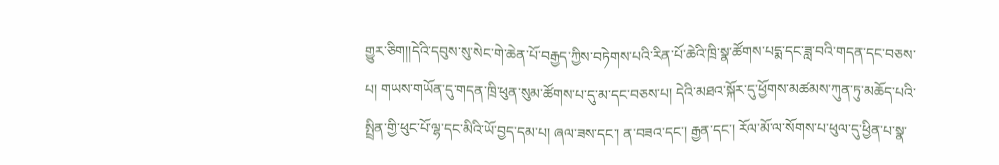གྱུར་ཅིག།།དེའི་དབུས་སུ་སེང་གེ་ཆེན་པོ་བརྒྱད་ཀྱིས་བཏེགས་པའི་རིན་པོ་ཆེའི་ཁྲི་སྣ་ཚོགས་པདྨ་དང་ཟླ་བའི་གདན་དང་བཅས་པ། གཡས་གཡོན་དུ་གདན་ཁྲི་ཕུན་སུམ་ཚོགས་པ་དུ་མ་དང་བཅས་པ། དེའི་མཐའ་སྐོར་དུ་ཕྱོགས་མཚམས་ཀུན་ཏུ་མཆོད་པའི་སྤྲིན་གྱི་ཕུང་པོ་ལྷ་དང་མིའི་ཡོ་བྱད་དམ་པ། ཞལ་ཟས་དང་། ན་བཟའ་དང་། རྒྱན་དང་། རོལ་མོ་ལ་སོགས་པ་ཕུལ་དུ་ཕྱིན་པ་སྣ་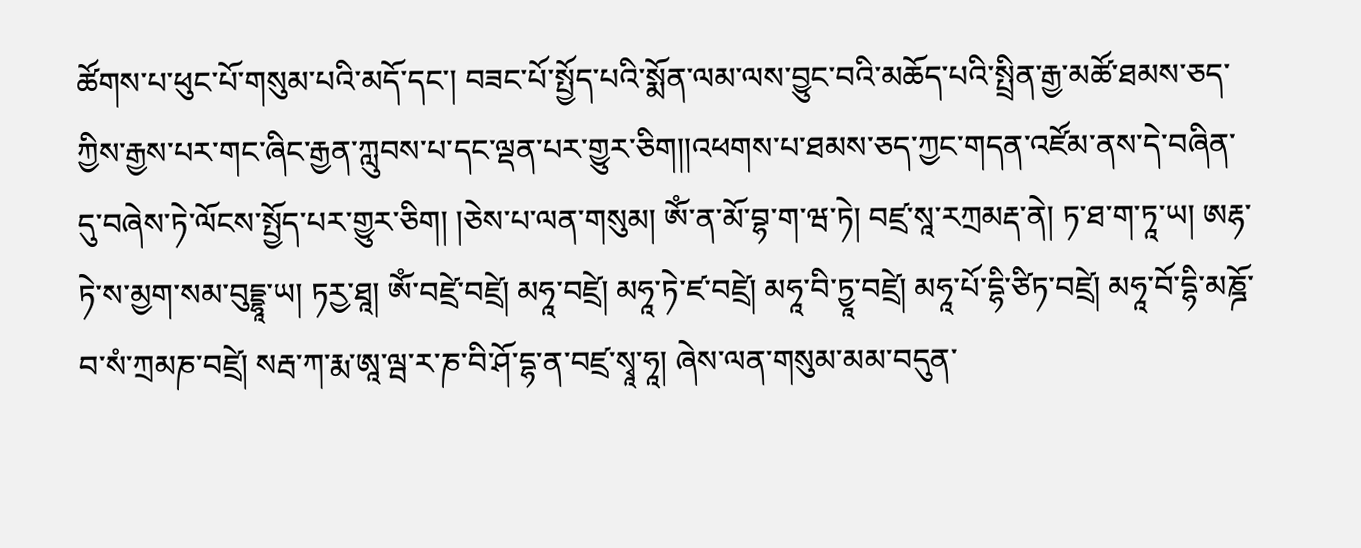ཚོགས་པ་ཕུང་པོ་གསུམ་པའི་མདོ་དང་། བཟང་པོ་སྤྱོད་པའི་སྨོན་ལམ་ལས་བྱུང་བའི་མཆོད་པའི་སྤྲིན་རྒྱ་མཚོ་ཐམས་ཅད་ཀྱིས་རྒྱས་པར་གང་ཞིང་རྒྱན་ཀླུབས་པ་དང་ལྡན་པར་གྱུར་ཅིག།།འཕགས་པ་ཐམས་ཅད་ཀྱང་གདན་འཛོམ་ནས་དེ་བཞིན་དུ་བཞེས་ཏེ་ལོངས་སྤྱོད་པར་གྱུར་ཅིག། །ཅེས་པ་ལན་གསུམ། ཨོཾ་ན་མོ་བྷ་ག་ཝ་ཏེ། བཛྲ་སཱ་རཀྲམརྡ་ནེ། ཏ་ཐ་ག་ཏཱ་ཡ། ཨརྷ་ཏེ་ས་མྱག་སམ་བུདྡྷཱ་ཡ། ཏརྱ་ཐཱ། ཨོཾ་བཛྲེ་བཛྲེ། མཧཱ་བཛྲེ། མཧཱ་ཏེ་ཛ་བཛྲེ། མཧཱ་བི་ཏྱཱ་བཛྲེ། མཧཱ་པོ་དྷི་ཙིཏ་བཛྲེ། མཧཱ་བོ་དྷི་མཎྜོ་བ་སཾ་ཀྲམཎ་བཛྲེ། སརྦ་ཀ་རྨ་ཨཱ་ལྦ་ར་ཎ་བི་ཤོ་དྷ་ན་བཛྲ་སྭཱ་ཧཱ། ཞེས་ལན་གསུམ་མམ་བདུན་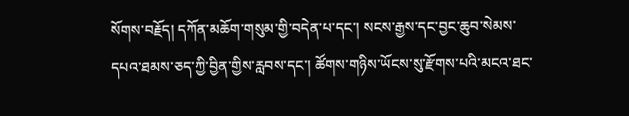སོགས་བརྗོད། དཀོན་མཆོག་གསུམ་གྱི་བདེན་པ་དང་། སངས་རྒྱས་དང་བྱང་ཆུབ་སེམས་དཔའ་ཐམས་ཅད་ཀྱི་བྱིན་གྱིས་རླབས་དང་། ཚོགས་གཉིས་ཡོངས་སུ་རྫོགས་པའི་མངའ་ཐང་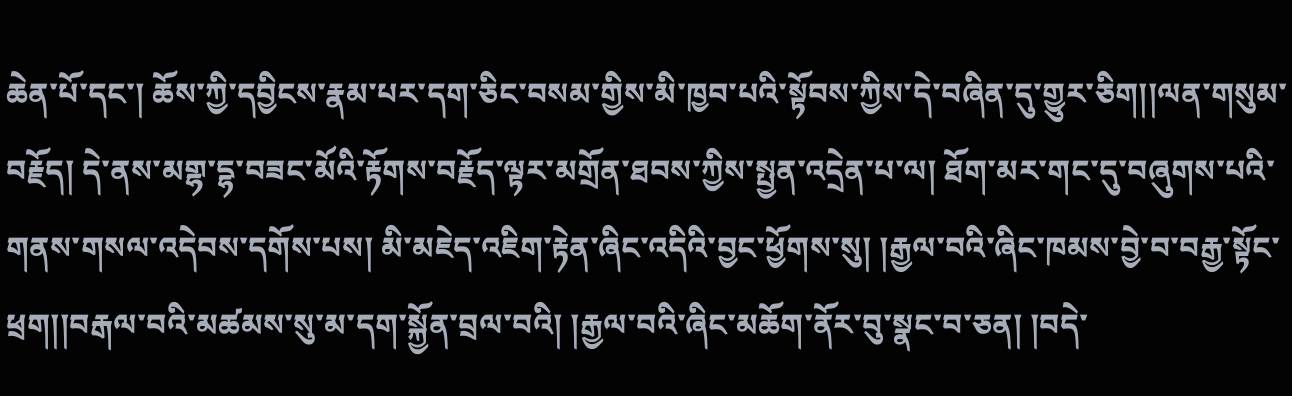ཆེན་པོ་དང་། ཆོས་ཀྱི་དབྱིངས་རྣམ་པར་དག་ཅིང་བསམ་གྱིས་མི་ཁྱབ་པའི་སྟོབས་ཀྱིས་དེ་བཞིན་དུ་གྱུར་ཅིག།།ལན་གསུམ་བརྗོད། དེ་ནས་མགྷ་དྷ་བཟང་མོའི་རྟོགས་བརྗོད་ལྟར་མགྲོན་ཐབས་ཀྱིས་སྤྱན་འདྲེན་པ་ལ། ཐོག་མར་གང་དུ་བཞུགས་པའི་གནས་གསལ་འདེབས་དགོས་པས། མི་མཇེད་འཇིག་རྟེན་ཞིང་འདིའི་བྱང་ཕྱོགས་སུ། །རྒྱལ་བའི་ཞིང་ཁམས་བྱེ་བ་བརྒྱ་སྟོང་ཕྲག།།བརྒལ་བའི་མཚམས་སུ་མ་དག་སྐྱོན་བྲལ་བའི། །རྒྱལ་བའི་ཞིང་མཆོག་ནོར་བུ་སྣང་བ་ཅན། །བདེ་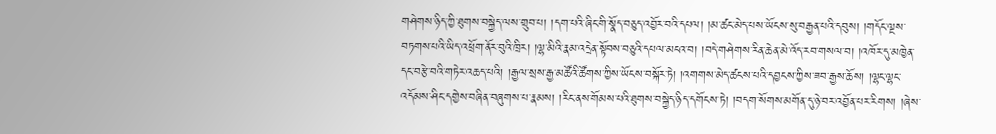གཤེགས་ཉིད་ཀྱི་ཐུགས་བསྐྱེད་ལས་གྲུབ་པ། །དག་པའི་ཞིང་གི་སྣོད་བཅུད་འབྱོར་བའི་དཔལ། །མ་ཚང་མེད་པས་ཡོངས་སུ་བརྒྱན་པའི་དབུས། །གདོང་ལྔས་བཏགས་པའི་ཡིད་འཕྲོག་ནོར་བུའི་ཁྲིར། །ལྷ་མིའི་རྣམ་འདྲེན་སྟོབས་བཅུའི་དཔལ་མངའ་བ། །བདེ་གཤེགས་རིན་ཆེན་མེ་འོད་རབ་གསལ་བ། །འཁོར་དུ་མཁྱེན་དང་བརྩེ་བའི་གཏེར་འཆད་པའི། །རྒྱལ་སྲས་རྒྱ་མཚོའི་ཚོགས་ཀྱིས་ཡོངས་བསྐོར་ཏེ། །འགགས་མེད་ཚངས་པའི་དབྱངས་ཀྱིས་ཟབ་རྒྱས་ཆོས། །ལྷང་ལྷང་འདོམས་ཤིང་དགྱེས་བཞིན་བཞུགས་པ་རྣམས། །རིང་ནས་གོམས་པའི་ཐུགས་བསྐྱེད་ཉིད་དགོངས་ཏེ། །བདག་སོགས་མགོན་དུ་ཉེ་བར་འབྱོན་པར་རིགས། །ཞེས་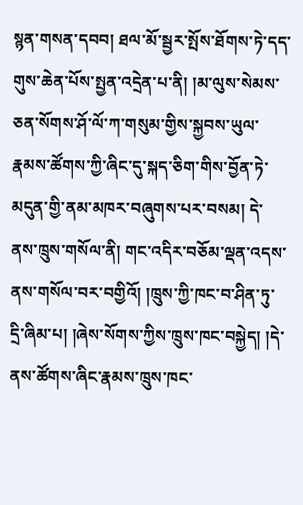སྙན་གསན་དབབ། ཐལ་མོ་སྦྱར་སྤོས་ཐོགས་ཏེ་དད་གུས་ཆེན་པོས་སྤྱན་འདྲེན་པ་ནི། །མ་ལུས་སེམས་ཅན་སོགས་ཤོ་ལོ་ཀ་གསུམ་གྱིས་སྐྱབས་ཡུལ་རྣམས་ཚོགས་ཀྱི་ཞིང་དུ་སྐད་ཅིག་གིས་བྱོན་ཏེ་མདུན་གྱི་ནམ་མཁར་བཞུགས་པར་བསམ། དེ་ནས་ཁྲུས་གསོལ་ནི། གང་འདིར་བཅོམ་ལྡན་འདས་ནས་གསོལ་བར་བགྱིའོ། །ཁྲུས་ཀྱི་ཁང་བ་ཤིན་ཏུ་དྲི་ཞིམ་པ། །ཞེས་སོགས་ཀྱིས་ཁྲུས་ཁང་བསྐྱེད། །དེ་ནས་ཚོགས་ཞིང་རྣམས་ཁྲུས་ཁང་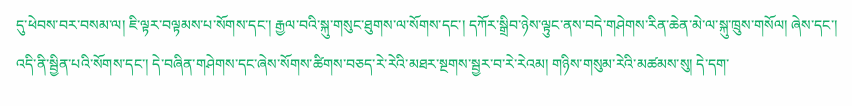དུ་ཕེབས་བར་བསམ་ལ། ཇི་ལྟར་བལྟམས་པ་སོགས་དང་། རྒྱལ་བའི་སྐུ་གསུང་ཐུགས་ལ་སོགས་དང་། དཀོར་སྒྲིབ་ཉེས་ལྟུང་ནས་བདེ་གཤེགས་རིན་ཆེན་མེ་ལ་སྐུ་ཁྲུས་གསོལ། ཞེས་དང་། འདི་ནི་སྦྱིན་པའི་སོགས་དང་། དེ་བཞིན་གཤེགས་དང་ཞེས་སོགས་ཚིགས་བཅད་རེ་རེའི་མཐར་སྔགས་སྦྱར་བ་རེ་རེའམ། གཉིས་གསུམ་རེའི་མཚམས་སུ། དེ་དག་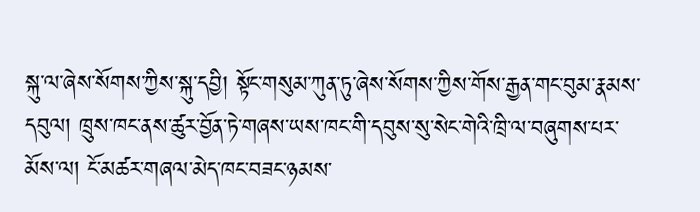སྐུ་ལ་ཞེས་སོགས་ཀྱིས་སྐུ་དབྱི། སྟོང་གསུམ་ཀུན་ཏུ་ཞེས་སོགས་ཀྱིས་གོས་རྒྱན་གང་བུམ་རྣམས་དབུལ། ཁྲུས་ཁང་ནས་ཚུར་བྱོན་ཏེ་གཞས་ཡས་ཁང་གི་དབུས་སུ་སེང་གེའི་ཁྲི་ལ་བཞུགས་པར་མོས་ལ། ངོ་མཚར་གཞལ་མེད་ཁང་བཟང་ཉམས་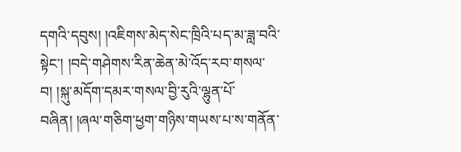དགའི་དབུས། །འཇིགས་མེད་སེང་ཁྲིའི་པད་མ་ཟླ་བའི་སྟེང་། །བདེ་གཤེགས་རིན་ཆེན་མེ་འོད་རབ་གསལ་བ། །སྐུ་མདོག་དམར་གསལ་བྱི་རུའི་ལྷུན་པོ་བཞིན། །ཞལ་གཅིག་ཕྱག་གཉིས་གཡས་པ་ས་གནོན་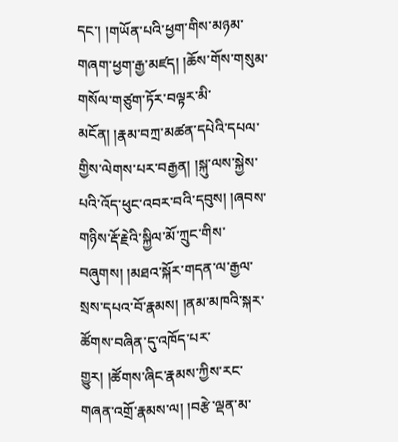དང་། །གཡོན་པའི་ཕྱག་གིས་མཉམ་གཞག་ཕྱག་རྒྱ་མཛད། །ཆོས་གོས་གསུམ་གསོལ་གཙུག་ཏོར་བལྟར་མི་མངོན། །རྣམ་བཀྲ་མཚན་དཔེའི་དཔལ་གྱིས་ལེགས་པར་བརྒྱན། །སྐུ་ལས་སྐྱེས་པའི་འོད་ཕུང་འབར་བའི་དབུས། །ཞབས་གཉིས་རྡོ་རྗེའི་སྐྱིལ་མོ་ཀྲུང་གིས་བཞུགས། །མཐའ་སྐོར་གདན་ལ་རྒྱལ་སྲས་དཔའ་བོ་རྣམས། །ནམ་མཁའི་སྐར་ཚོགས་བཞིན་དུ་འཁོད་པར་གྱུར། །ཚོགས་ཞིང་རྣམས་ཀྱིས་རང་གཞན་འགྲོ་རྣམས་ལ། །བརྩེ་ལྡན་མ་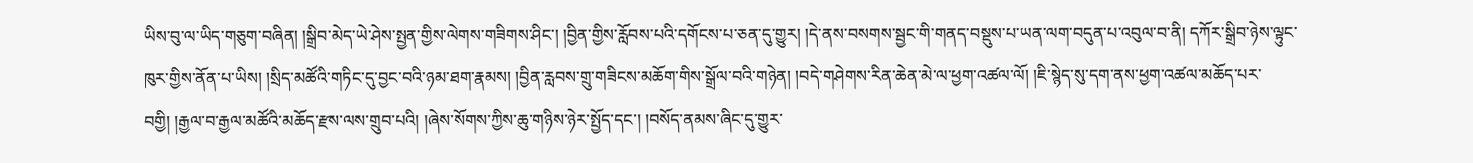ཡིས་བུ་ལ་ཡིད་གཅུག་བཞིན། །སྒྲིབ་མེད་ཡེ་ཤེས་སྤྱན་གྱིས་ལེགས་གཟིགས་ཤིང་། །བྱིན་གྱིས་རློབས་པའི་དགོངས་པ་ཅན་དུ་གྱུར། །དེ་ནས་བསགས་སྦྱང་གི་གནད་བསྡུས་པ་ཡན་ལག་བདུན་པ་འབུལ་བ་ནི། དཀོར་སྒྲིབ་ཉེས་ལྟུང་ཁུར་གྱིས་ནོན་པ་ཡིས། །སྲིད་མཚོའི་གཏིང་དུ་བྱང་བའི་ཉམ་ཐག་རྣམས། །བྱིན་རླབས་གྲུ་གཟིངས་མཆོག་གིས་སྒྲོལ་བའི་གཉེན། །བདེ་གཤེགས་རིན་ཆེན་མེ་ལ་ཕྱག་འཚལ་ལོ། །ཇི་སྙེད་སུ་དག་ནས་ཕྱག་འཚལ་མཆོད་པར་བགྱི། །རྒྱལ་བ་རྒྱལ་མཚོའི་མཆོད་རྫས་ལས་གྲུབ་པའི། །ཞེས་སོགས་ཀྱིས་ཆུ་གཉིས་ཉེར་སྤྱོད་དང་། །བསོད་ནམས་ཞིང་དུ་གྱུར་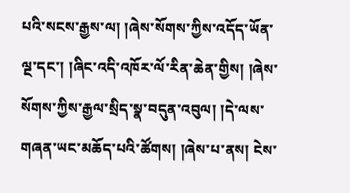པའི་སངས་རྒྱས་ལ། །ཞེས་སོགས་ཀྱིས་འདོད་ཡོན་ལྔ་དང་། །ཞིང་འདི་འཁོར་ལོ་རིན་ཆེན་གྱིས། །ཞེས་སོགས་ཀྱིས་རྒྱལ་སྲིད་སྣ་བདུན་འབུལ། །དེ་ལས་གཞན་ཡང་མཆོད་པའི་ཚོགས། །ཞེས་པ་ནས། ངེས་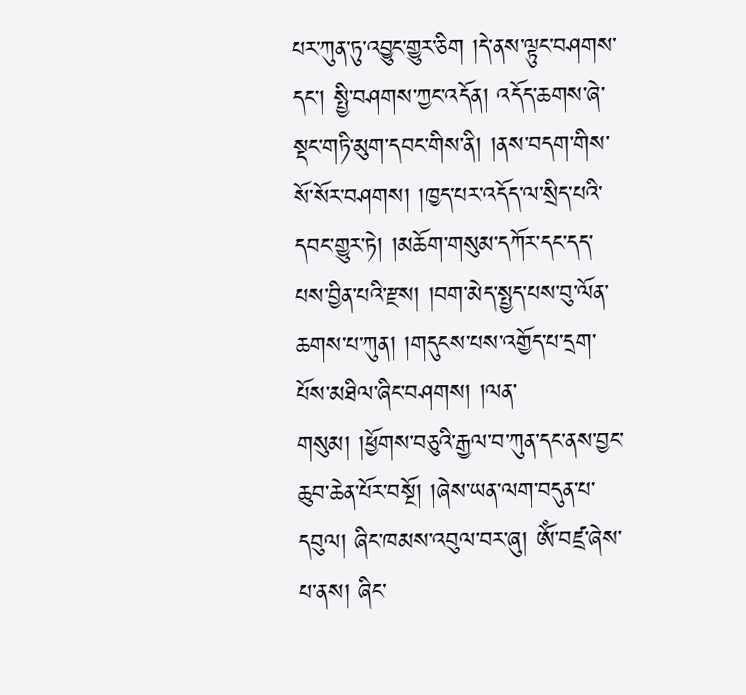པར་ཀུན་ཏུ་འབྱུང་གྱུར་ཅིག །དེ་ནས་ལྟུང་བཤགས་དང་། སྤྱི་བཤགས་ཀྱང་འདོན། འདོད་ཆགས་ཞེ་སྡང་གཏི་མུག་དབང་གིས་ནི། །ནས་བདག་གིས་སོ་སོར་བཤགས། །ཁྱད་པར་འདོད་ལ་སྲིད་པའི་དབང་གྱུར་ཏེ། །མཆོག་གསུམ་དཀོར་དང་དད་པས་བྱིན་པའི་རྫས། །བག་མེད་སྤྱད་པས་བུ་ལོན་ཆགས་པ་ཀུན། །གདུངས་པས་འགྱོད་པ་དྲག་པོས་མཐིལ་ཞིང་བཤགས། །ལན་གསུམ། །ཕྱོགས་བཅུའི་རྒྱལ་བ་ཀུན་དང་ནས་བྱང་ཆུབ་ཆེན་པོར་བསྔོ། །ཞེས་ཡན་ལག་བདུན་པ་དབུལ། ཞིང་ཁམས་འབུལ་བར་ཞུ། ཨོཾ་བཛྲ་ཞེས་པ་ནས། ཞིང་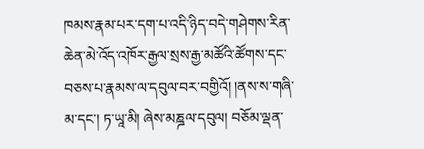ཁམས་རྣམ་པར་དག་པ་འདི་ཉིད་བདེ་གཤེགས་རིན་ཆེན་མེ་འོད་འཁོར་རྒྱལ་སྲས་རྒྱ་མཚོའི་ཚོགས་དང་བཅས་པ་རྣམས་ལ་དབུལ་བར་བགྱིའོ། །ནས་ས་གཞི་མ་དང་། ཏ་ཡཱ་མི། ཞེས་མཎྜལ་དབུལ། བཅོམ་ལྡན་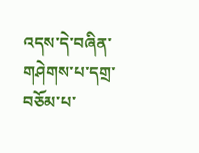འདས་དེ་བཞིན་གཤེགས་པ་དགྲ་བཅོམ་པ་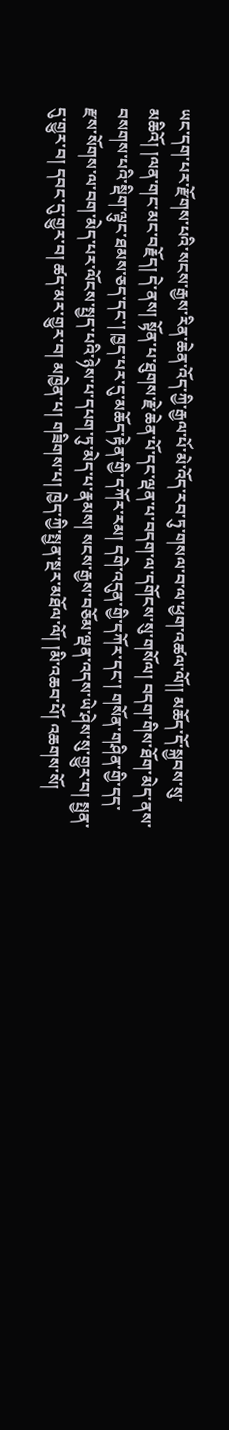ཡང་དག་པར་རྫོགས་པའི་སངས་རྒྱས་རིན་ཆེན་འོད་ཀྱི་རྒྱལ་པོ་མེ་འོད་རབ་ཏུ་གསལ་བ་ལ་ཕྱག་འཚལ་ལོ།། མཆོད་དོ་སྐྱབས་སུ་མཆིའོ། །ལན་གང་མང་བརྗོད། དེ་ནས། སྟོན་པ་ཐུགས་རྗེ་ཆེན་པོ་དང་ལྡན་པ་བདག་ལ་དགོངས་སུ་གསོལ། བདག་གིས་ཐོག་མེད་ནས་བསགས་པའི་སྡིག་ལྟུང་ཐམས་ཅད་དང་། ཁྱད་པར་དུ་མཆོད་རྟེན་གྱི་དཀོར་རམ། དགེ་འདུན་གྱི་དཀོར་དང་། གསོན་གཤིན་གྱི་དད་རྫས་སོགས་ལ་བག་མེད་པར་ལོངས་སྤྱད་པའི་ཉེས་པ་དཔག་ཏུ་མེད་པ་རྣམས། སངས་རྒྱས་བཅོམ་ལྡན་འདས་ཡེ་ཤེས་སུ་གྱུར་བ། སྤྱན་དུ་གྱུར་བ། དབང་དུ་གྱུར་བ། ཚད་མར་གྱུར་བ། མཁྱེན་པ། གཟིགས་པ། ཁྱེད་ཀྱི་སྤྱན་སྔར་མཐོལ་ལོ། །མི་འཆབ་པོ། འཆགས་སོ།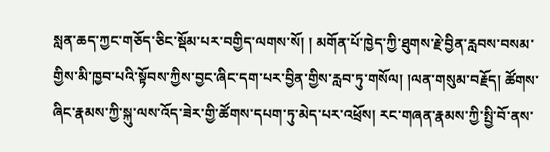སླན་ཆད་ཀྱང་གཅོད་ཅིང་སྡོམ་པར་བགྱིད་ལགས་སོ། ། མགོན་པོ་ཁྱེད་ཀྱི་ཐུགས་རྗེ་བྱིན་རླབས་བསམ་གྱིས་མི་ཁྱབ་པའི་སྟོབས་ཀྱིས་བྱང་ཞིང་དག་པར་བྱིན་གྱིས་རླབ་ཏུ་གསོལ། །ལན་གསུམ་བརྗོད། ཚོགས་ཞིང་རྣམས་ཀྱི་སྐུ་ལས་འོད་ཟེར་གྱི་ཚོགས་དཔག་ཏུ་མེད་པར་འཕྲོས། རང་གཞན་རྣམས་ཀྱི་སྤྱི་བོ་ནས་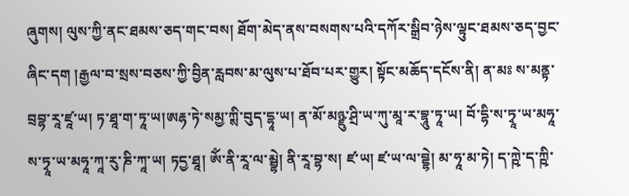ཞུགས། ལུས་ཀྱི་ནང་ཐམས་ཅད་གང་བས། ཐོག་མེད་ནས་བསགས་པའི་དཀོར་སྒྲིབ་ཉེས་ལྟུང་ཐམས་ཅད་བྱང་ཞིང་དག །རྒྱལ་བ་སྲས་བཅས་ཀྱི་བྱིན་རླབས་མ་ལུས་པ་ཐོབ་པར་གྱུར། སྟོང་མཆོད་དངོས་ནི། ན་མཿ ས་མནྟ་བྲབྷ་རཱ་ཛཱ་ཡ། ཏ་ཐཱ་ག་ཏཱ་ཡ།ཨརྷ་ཏེ་སམྱ་ཀྶི་བུད་དྷཱ་ཡ། ན་མོ་མཉྫུ་ཤྲི་ཡ་ཀུ་མཱ་ར་བྷཱུ་ཏཱ་ཡ། བོ་དྷི་ས་ཏྭཱ་ཡ་མཧཱ་ས་ཏྭཱ་ཡ་མཧཱ་ཀཱ་རུ་ཎི་ཀཱ་ཡ། ཏདྱ་ཐཱ། ཨོཾ་ནི་རཱ་ལ་མྦྷེ། ནི་རཱ་བྷ་ས། ཛ་ཡ། ཛ་ཡ་ལ་བྡྷེ། མ་ཧཱ་མ་ཏེ། ད་ཀྵེ་ད་ཀྵི་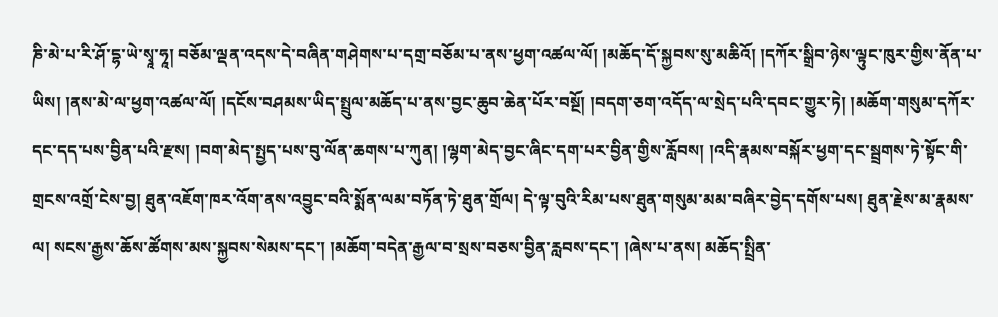ཎི་མེ་པ་རི་ཤོ་དྷ་ཡེ་སྭཱ་ཧཱ། བཅོམ་ལྡན་འདས་དེ་བཞིན་གཤེགས་པ་དགྲ་བཅོམ་པ་ནས་ཕྱག་འཚལ་ལོ། །མཆོད་དོ་སྐྱབས་སུ་མཆིའོ། །དཀོར་སྒྲིབ་ཉེས་ལྟུང་ཁུར་གྱིས་ནོན་པ་ཡིས། །ནས་མེ་ལ་ཕྱག་འཚལ་ལོ། །དངོས་བཤམས་ཡིད་སྤྲུལ་མཆོད་པ་ནས་བྱང་ཆུབ་ཆེན་པོར་བསྔོ། །བདག་ཅག་འདོད་ལ་སྲེད་པའི་དབང་གྱུར་ཏེ། །མཆོག་གསུམ་དཀོར་དང་དད་པས་བྱིན་པའི་རྫས། །བག་མེད་སྤྱད་པས་བུ་ལོན་ཆགས་པ་ཀུན། །ལྷག་མེད་བྱང་ཞིང་དག་པར་བྱིན་གྱིས་རློབས། །འདི་རྣམས་བསྐོར་ཕྱག་དང་སྦྲགས་ཏེ་སྟོང་གི་གྲངས་འགྲོ་ངེས་བྱ། ཐུན་འཇོག་ཁར་འོག་ནས་འབྱུང་བའི་སྨོན་ལམ་བཏོན་ཏེ་ཐུན་གྲོལ། དེ་ལྟ་བུའི་རིམ་པས་ཐུན་གསུམ་མམ་བཞིར་བྱེད་དགོས་པས། ཐུན་རྗེས་མ་རྣམས་ལ། སངས་རྒྱས་ཆོས་ཚོགས་མས་སྐྱབས་སེམས་དང་། །མཆོག་བདེན་རྒྱལ་བ་སྲས་བཅས་བྱིན་རླབས་དང་། །ཞེས་པ་ནས། མཆོད་སྤྲིན་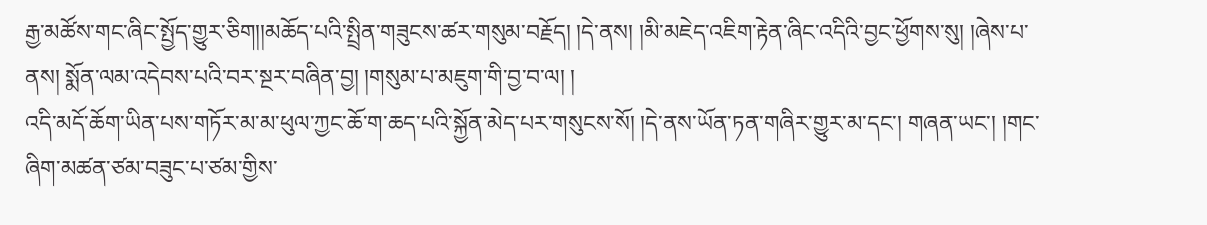རྒྱ་མཚོས་གང་ཞིང་སྤྱོད་གྱུར་ཅིག།།མཆོད་པའི་སྤྲིན་གཟུངས་ཚར་གསུམ་བརྗོད། །དེ་ནས། །མི་མཇེད་འཇིག་རྟེན་ཞིང་འདིའི་བྱང་ཕྱོགས་སུ། །ཞེས་པ་ནས། སྨོན་ལམ་འདེབས་པའི་བར་སྔར་བཞིན་བྱ། །གསུམ་པ་མཇུག་གི་བྱ་བ་ལ། །
འདི་མདོ་ཆོག་ཡིན་པས་གཏོར་མ་མ་ཕུལ་ཀྱང་ཆོ་ག་ཆད་པའི་སྐྱོན་མེད་པར་གསུངས་སོ། །དེ་ནས་ཡོན་ཏན་གཞིར་གྱུར་མ་དང་། གཞན་ཡང་། །གང་ཞིག་མཚན་ཙམ་བཟུང་པ་ཙམ་གྱིས་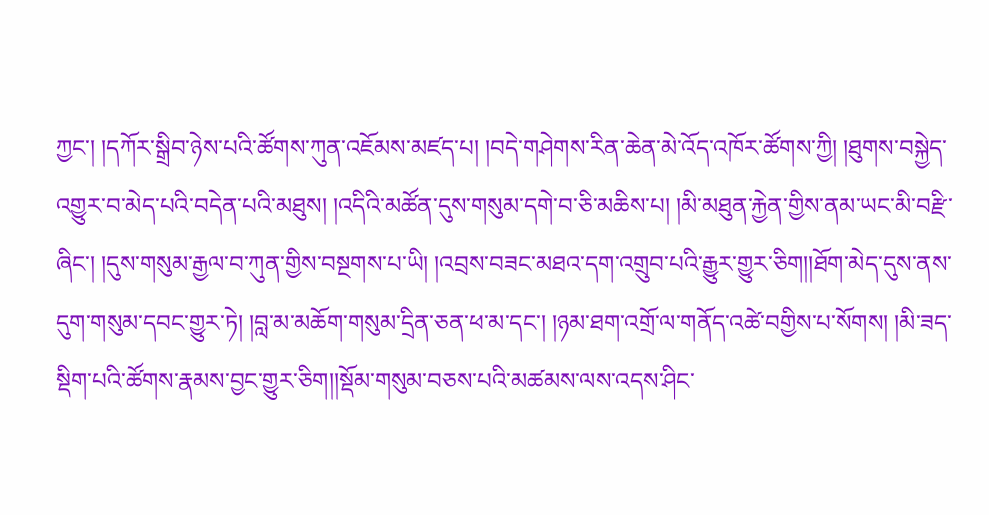ཀྱང་། །དཀོར་སྒྲིབ་ཉེས་པའི་ཚོགས་ཀུན་འཇོམས་མཛད་པ། །བདེ་གཤེགས་རིན་ཆེན་མེ་འོད་འཁོར་ཚོགས་ཀྱི། །ཐུགས་བསྐྱེད་འགྱུར་བ་མེད་པའི་བདེན་པའི་མཐུས། །འདིའི་མཚོན་དུས་གསུམ་དགེ་བ་ཅི་མཆིས་པ། །མི་མཐུན་རྐྱེན་གྱིས་ནམ་ཡང་མི་བརྫི་ཞིང་། །དུས་གསུམ་རྒྱལ་བ་ཀུན་གྱིས་བསྔགས་པ་ཡི། །འབྲས་བཟང་མཐའ་དག་འགྲུབ་པའི་རྒྱུར་གྱུར་ཅིག།།ཐོག་མེད་དུས་ནས་དུག་གསུམ་དབང་གྱུར་ཏེ། །བླ་མ་མཆོག་གསུམ་དྲིན་ཅན་ཕ་མ་དང་། །ཉམ་ཐག་འགྲོ་ལ་གནོད་འཚེ་བགྱིས་པ་སོགས། །མི་ཟད་སྡིག་པའི་ཚོགས་རྣམས་བྱང་གྱུར་ཅིག།།སྡོམ་གསུམ་བཅས་པའི་མཚམས་ལས་འདས་ཤིང་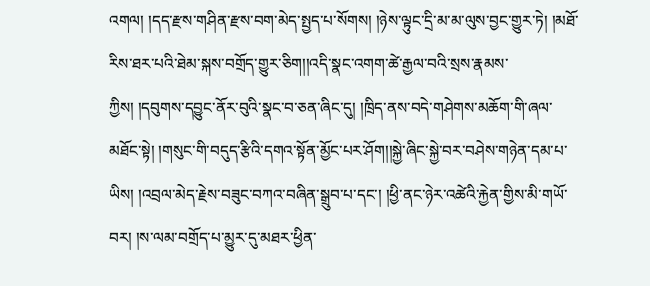འགལ། །དད་རྫས་གཤིན་རྫས་བག་མེད་སྤྱད་པ་སོགས། །ཉེས་ལྟུང་དྲི་མ་མ་ལུས་བྱང་གྱུར་ཏེ། །མཐོ་རིས་ཐར་པའི་ཐེམ་སྐས་བགྲོད་གྱུར་ཅིག།།འདི་སྣང་འགག་ཚེ་རྒྱལ་བའི་སྲས་རྣམས་ཀྱིས། །དབུགས་དབྱུང་ནོར་བུའི་སྣང་བ་ཅན་ཞིང་དུ། །ཁྲིད་ནས་བདེ་གཤེགས་མཆོག་གི་ཞལ་མཐོང་སྟེ། །གསུང་གི་བདུད་རྩིའི་དགའ་སྟོན་མྱོང་པར་ཤོག།།སྐྱེ་ཞིང་སྐྱེ་བར་བཤེས་གཉེན་དམ་པ་ཡིས། །འབྲལ་མེད་རྗེས་བཟུང་བཀའ་བཞིན་སྒྲུབ་པ་དང་། །ཕྱི་ནང་ཉེར་འཚེའི་རྐྱེན་གྱིས་མི་གཡོ་བར། །ས་ལམ་བགྲོད་པ་མྱུར་དུ་མཐར་ཕྱིན་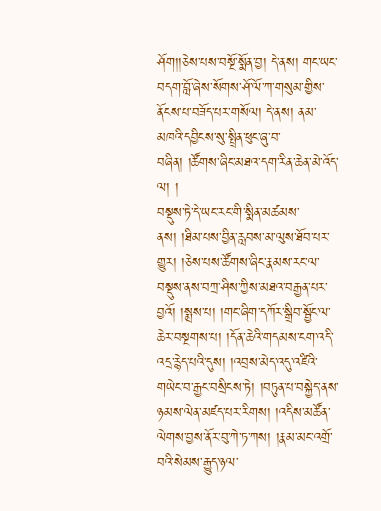ཤོག།།ཅེས་པས་བསྔོ་སྨོན་བྱ། དེ་ནས། གང་ཡང་བདག་བློ་ཞེས་སོགས་ཤོ་ལོ་ཀ་གསུམ་གྱིས་ནོངས་པ་བཟོད་པར་གསོལ། དེ་ནས། ནམ་མཁའི་དབྱིངས་སུ་སྤྲིན་ཕུང་ཞུ་བ་བཞིན། །ཚོགས་ཞིང་མཐའ་དག་རིན་ཆེན་མེ་འོད་ལ། །
བསྡུས་ཏེ་དེ་ཡང་རང་གི་སྨིན་མཚམས་ནས། །ཐིམ་པས་བྱིན་རླབས་མ་ལུས་ཐོབ་པར་གྱུར། །ཅེས་པས་ཚོགས་ཞིང་རྣམས་རང་ལ་བསྡུས་ནས་བཀྲ་ཤིས་ཀྱིས་མཐའ་བརྒྱན་པར་བྱའོ། །སྨྲས་པ། །གང་ཞིག་དཀོར་སྒྲིབ་སྦྱོང་ལ་ཆེར་བསྔགས་པ། །དོན་ཆེའི་གདམས་ངག་འདི་འདྲ་རྙེད་པའི་དུས། །འབྲས་མེད་འདུ་འཛིའི་གཡེང་བ་རྒྱང་བསྲིངས་ཏེ། །བཏུན་པ་བསྐྱེད་ནས་ཉམས་ལེན་མཛད་པར་རིགས། །འདིས་མཚོན་ལེགས་བྱས་ནོར་བུ་ཀེ་ཏ་ཀས། །རྣམ་མང་འགྲོ་བའི་སེམས་རྒྱུད་ཉལ་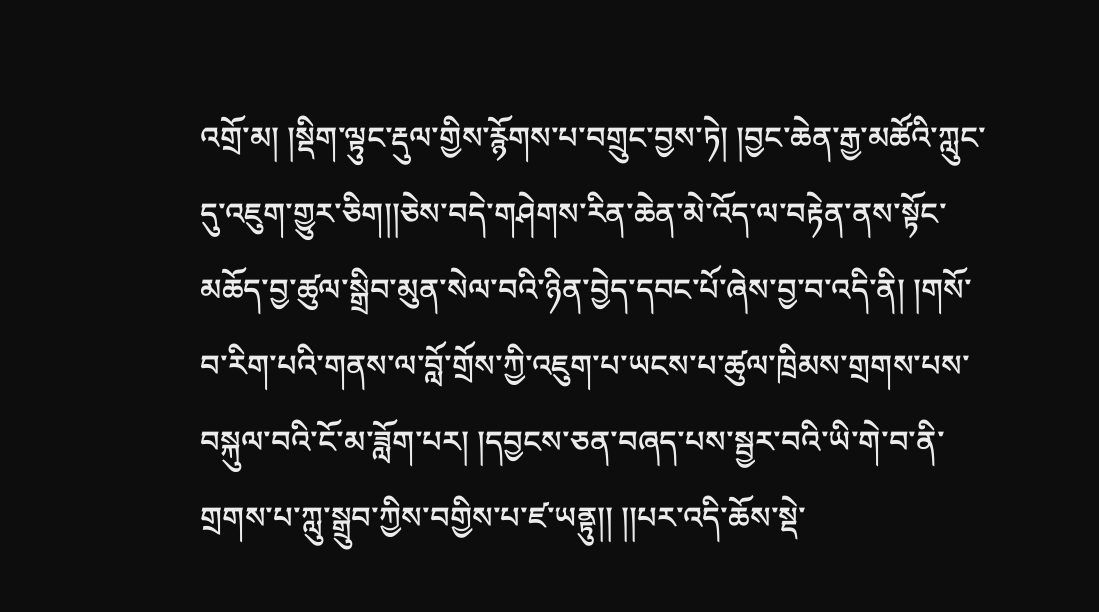འགྲོ་མ། །སྡིག་ལྟུང་རྡུལ་གྱིས་རྙོགས་པ་བགྲུང་བྱས་ཏེ། །བྱང་ཆེན་རྒྱ་མཚོའི་ཀླུང་དུ་འཇུག་གྱུར་ཅིག།།ཅེས་བདེ་གཤེགས་རིན་ཆེན་མེ་འོད་ལ་བརྟེན་ནས་སྟོང་མཆོད་བྱ་ཚུལ་སྒྲིབ་མུན་སེལ་བའི་ཉིན་བྱེད་དབང་པོ་ཞེས་བྱ་བ་འདི་ནི། །གསོ་བ་རིག་པའི་གནས་ལ་བློ་གྲོས་ཀྱི་འཇུག་པ་ཡངས་པ་ཚུལ་ཁྲིམས་གྲགས་པས་བསྐུལ་བའི་ངོ་མ་ཟློག་པར། །དབྱངས་ཅན་བཞད་པས་སྦྱར་བའི་ཡི་གེ་བ་ནི་གྲགས་པ་ཀླུ་སྒྲུབ་ཀྱིས་བགྱིས་པ་ཛ་ཡནྟུ།། །།པར་འདི་ཆོས་སྡེ་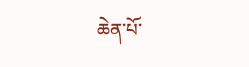ཆེན་པོ་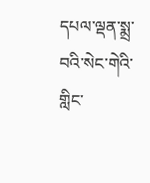དཔལ་ལྡན་སྨྲ་བའི་སེང་གེའི་གླིང་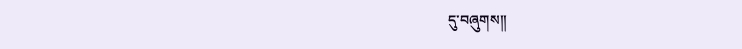དུ་བཞུགས།།